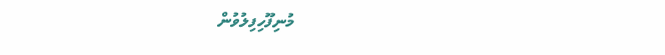މުނިފޫހިފިލުވުން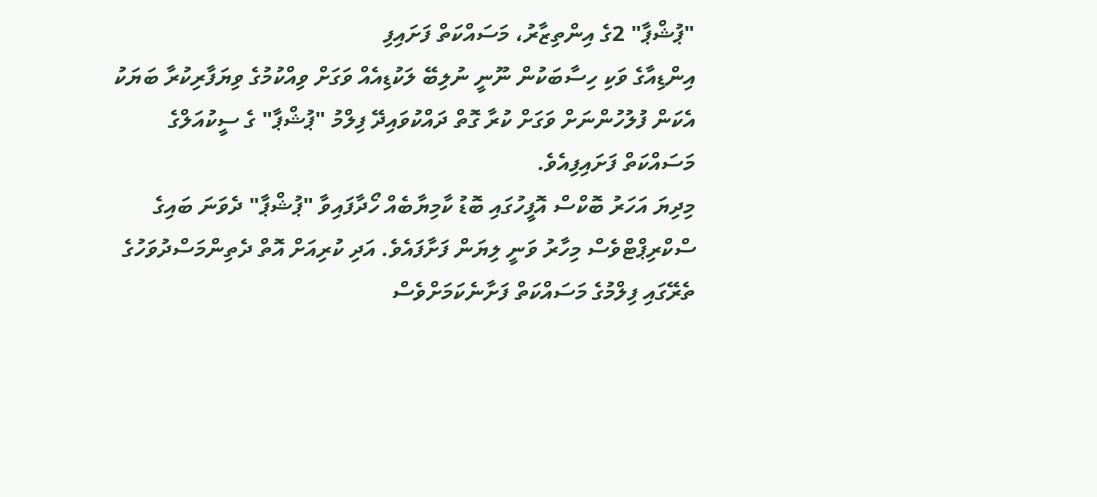"ޕުޝްޕާ" 2ގެ އިންތިޒާރު، މަސައްކަތް ފަށައިފި
އިންޑިއާގެ ވަކި ހިސާބަކުން ނޫނީ ނުލިބޭ ލަކުޑިއެއް ވަގަށް ވިއްކުމުގެ ވިޔަފާރިކުރާ ބަޔަކު އެކަން ފުލުހުންނަށް ވަގަށް ކުރާ ގޮތް ދައްކުވައިދޭ ފިލްމު "ޕުޝްޕާ" ގެ ސީކުއަލްގެ މަސައްކަތް ފަށައިފިއެވެ.
މިދިޔަ އަހަރު ބޮކްސް އޮފީހުގައި ބޮޑު ކާމިޔާބެއް ހޯދާފައިވާ "ޕުޝްޕާ" ދެވަނަ ބައިގެ ސްކްރިޕްޓްވެސް މިހާރު ވަނީ ލިޔަން ފަށާފައެވެ. އަދި ކުރިއަށް އޮތް ދެތިންމަސްދުވަހުގެ ތެރޭގައި ފިލްމުގެ މަސައްކަތް ފަށާނެކަމަށްވެސް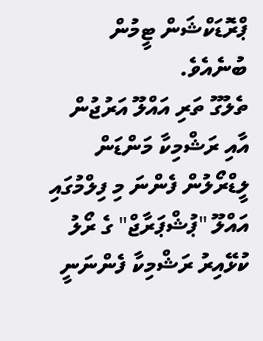ޕްރޮޑަކްޝަން ޓީމުން ބުނެއެވެ.
ތެލުގޫ ތަރި އައްލޫ އަރުޖުން އާއި ރަޝްމިކާ މަންޑަން ލީޑްރޯލުން ފެންނަ މި ފިލްމުގައި އައްލޫ "ޕުޝްޕަރާޖް" ގެ ރޯލު ކުޅޭއިރު ރަޝްމިކާ ފެންނަނީ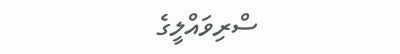ސްރިވައްލީގެ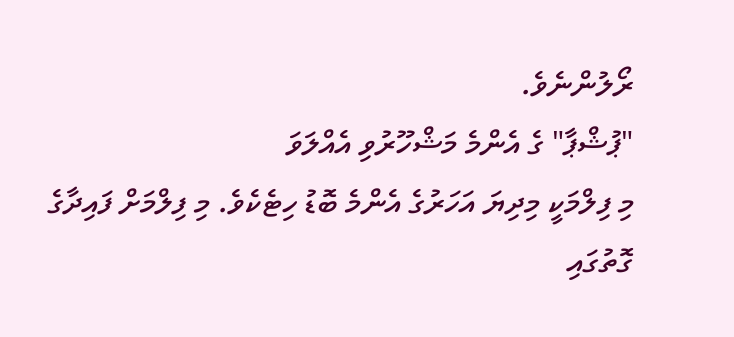ރޯލުންނެވެ.
"ޕުޝްޕާ" ގެ އެންމެ މަޝްހޫރުވި އެއްލަވަ
މި ފިލްމަކީ މިދިޔަ އަހަރުގެ އެންމެ ބޮޑު ހިޓެކެވެ. މި ފިލްމަށް ފައިދާގެ ގޮތުގައި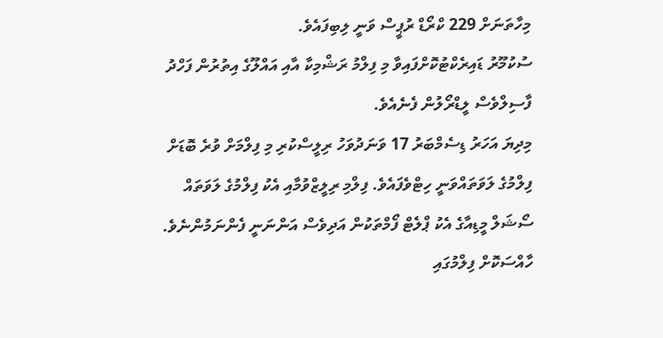މިހާތަނަށް 229 ކްރޯޑް ރުޕީސް ވަނީ ލިބިފައެވެ.
ސުކުމޫރު ޑައިރެކްޓުކޮށްފައިވާ މި ފިލްމު ރަޝްމިކާ އާއި އައްލޫގެ އިތުރުން ފަހްދު ފާސިލްވެސް ލީޑްރޯލުން ފެނެއެވެ.
މިދިޔަ އަހަރު ޑިސެމްބަރު 17 ވަނަދުވަހު ރިލީސްކުރި މި ފިލްމަށް ވުރެ ބޮޑަށް ފިލްމުގެ ލަވަތައްވަނީ ހިޓްވެފައެވެ. ފިލްމި ރިލީޒްވުމާއި އެކު ފިލްމުގެ ލަވަތައް ސޯޝަލް މީޑިއާގެ އެކު ޕްލެޓް ފޯމްތަކުން އަދިވެސް އަންނަނީ ފެންނަމުންނެވެ. ހާއްސަކޮށް ފިލްމުގައި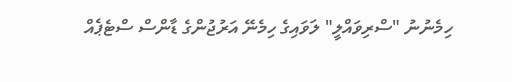ހިމެނުނު "ސްރިވައްލީ" ލަވައިގެ ހިމެނޭ އަރުޖުންގެ ޑާންސް ސްޓެޕެއް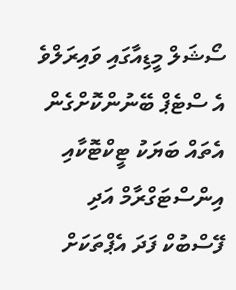ސޯޝަލް މީޑިއާގައި ވައިރަލްވެ އެ ސްޓެޕް ބޭނުންކޮށްގެން އެތައް ބަޔަކު ޓީކްޓޮކާއި އިންސްޓަގްރާމް އަދި ފޭސްބުކް ފަދަ އެޕްތަކަށް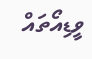ވީޑިއޯތައް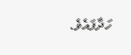ހަދާފައެވެ.